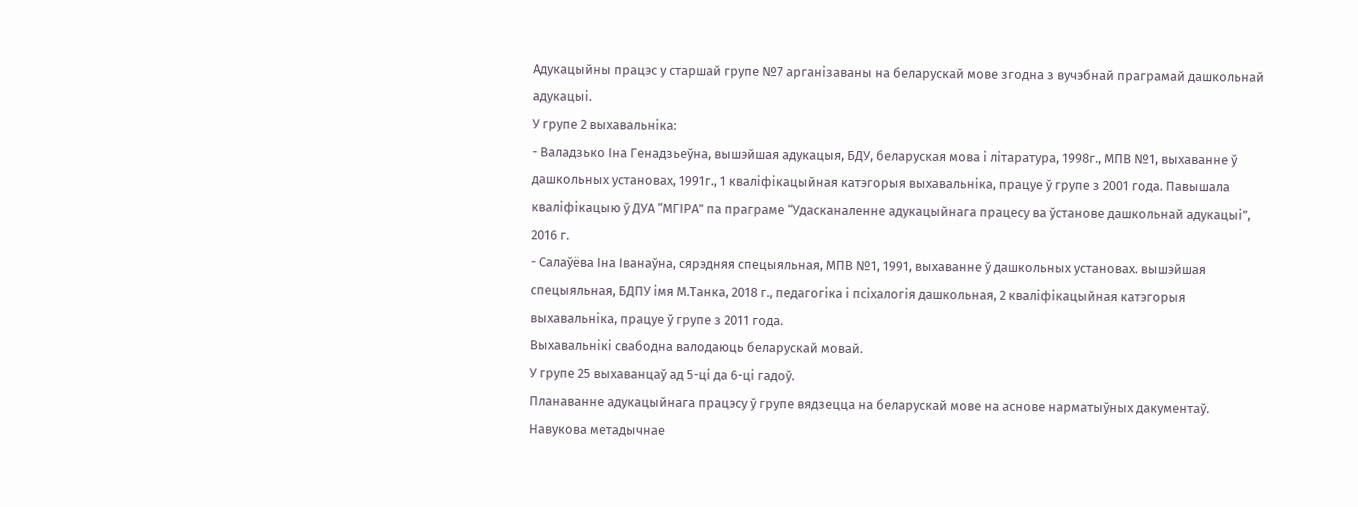Адукацыйны працэс у старшай групе №7 арганізаваны на беларускай мове згодна з вучэбнай праграмай дашкольнай адукацыі.
У групе 2 выхавальніка:
- Валадзько Іна Генадзьеўна, вышэйшая адукацыя, БДУ, беларуская мова і літаратура, 1998г., МПВ №1, выхаванне ў дашкольных установах, 1991г., 1 кваліфікацыйная катэгорыя выхавальніка, працуе ў групе з 2001 года. Павышала кваліфікацыю ў ДУА “МГІРА” па праграме “Удасканаленне адукацыйнага працесу ва ўстанове дашкольнай адукацыі”, 2016 г.
- Салаўёва Іна Іванаўна, сярэдняя спецыяльная, МПВ №1, 1991, выхаванне ў дашкольных установах. вышэйшая спецыяльная, БДПУ імя М.Танка, 2018 г., педагогіка і псіхалогія дашкольная, 2 кваліфікацыйная катэгорыя выхавальніка, працуе ў групе з 2011 года.
Выхавальнікі свабодна валодаюць беларускай мовай.
У групе 25 выхаванцаў ад 5-ці да 6-ці гадоў.
Планаванне адукацыйнага працэсу ў групе вядзецца на беларускай мове на аснове нарматыўных дакументаў. Навукова метадычнае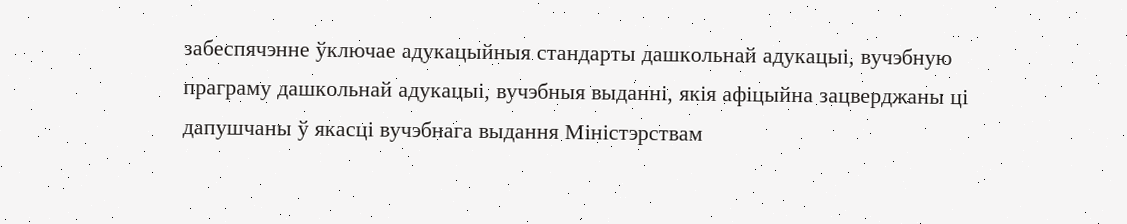забеспячэнне ўключае адукацыйныя стандарты дашкольнай адукацыі, вучэбную праграму дашкольнай адукацыі, вучэбныя выданні, якія афіцыйна зацверджаны ці дапушчаны ў якасці вучэбнага выдання Міністэрствам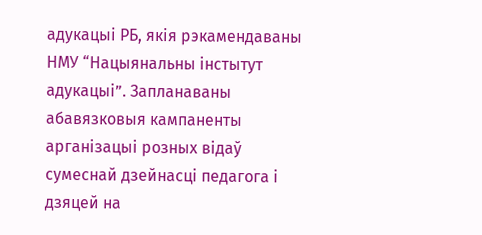адукацыі РБ, якія рэкамендаваны НМУ “Нацыянальны інстытут адукацыі”. Запланаваны абавязковыя кампаненты арганізацыі розных відаў сумеснай дзейнасці педагога і дзяцей на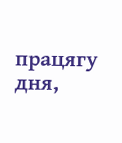працягу дня,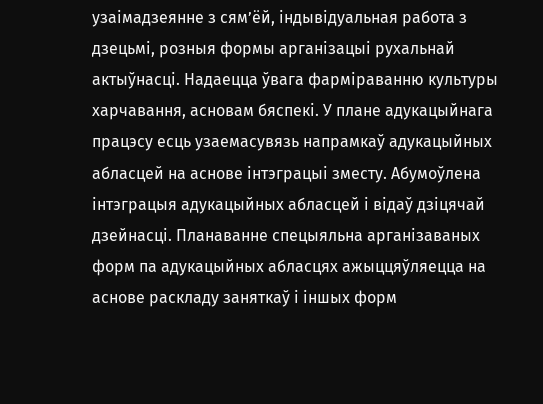узаімадзеянне з сям’ёй, індывідуальная работа з дзецьмі, розныя формы арганізацыі рухальнай актыўнасці. Надаецца ўвага фарміраванню культуры харчавання, асновам бяспекі. У плане адукацыйнага працэсу есць узаемасувязь напрамкаў адукацыйных абласцей на аснове інтэграцыі зместу. Абумоўлена інтэграцыя адукацыйных абласцей і відаў дзіцячай дзейнасці. Планаванне спецыяльна арганізаваных форм па адукацыйных абласцях ажыццяўляецца на аснове раскладу заняткаў і іншых форм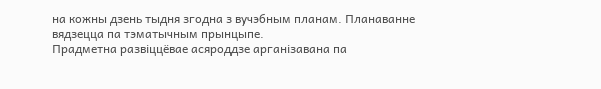на кожны дзень тыдня згодна з вучэбным планам. Планаванне вядзецца па тэматычным прынцыпе.
Прадметна развіццёвае асяроддзе арганізавана па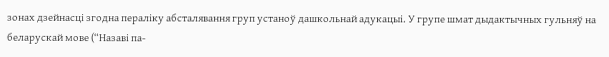зонах дзейнасці згодна пераліку абсталявання груп устаноў дашкольнай адукацыі. У групе шмат дыдактычных гульняў на беларускай мове (“Назаві па-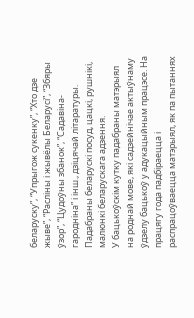беларуску”, “Упрыгож сукенку”, “Хто дзе жыве”, “Расліны і жывёлы Беларусі”, “Збяры ўзор”, “Цудоўны збанок”, “Садавіна-гародніна” і інш., дзіцячай літаратуры. Падабраны беларускі посуд, цацкі, рушнікі, малюнкі беларускага адзення.
У бацькоўскім кутку падабраны матэрыял на роднай мове, які садзейнічае актыўнаму ўдзелу бацькоў у адукацыйным працэсе. На працягу года падбіраецца і распрацоўваецца матэрыял, як па пытаннях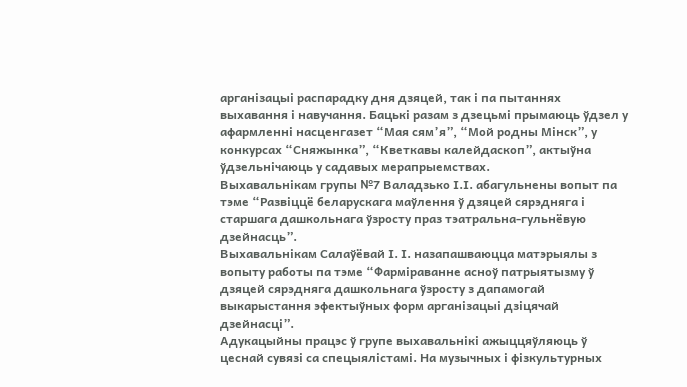арганізацыі распарадку дня дзяцей, так і па пытаннях выхавання і навучання. Бацькі разам з дзецьмі прымаюць ўдзел у афармленні насценгазет “Мая сям’я”, “Мой родны Мінск”, у конкурсах “Сняжынка”, “Кветкавы калейдаскоп”, актыўна ўдзельнічаюць у садавых мерапрыемствах.
Выхавальнікам групы №7 Валадзько І.І. абагульнены вопыт па тэме “Развіццё беларускага маўлення ў дзяцей сярэдняга і старшага дашкольнага ўзросту праз тэатральна-гульнёвую дзейнасць”.
Выхавальнікам Салаўёвай І. І. назапашваюцца матэрыялы з вопыту работы па тэме “Фарміраванне асноў патрыятызму ў дзяцей сярэдняга дашкольнага ўзросту з дапамогай выкарыстання эфектыўных форм арганізацыі дзіцячай дзейнасці”.
Адукацыйны працэс ў групе выхавальнікі ажыццяўляюць ў цеснай сувязі са спецыялістамі. На музычных і фізкультурных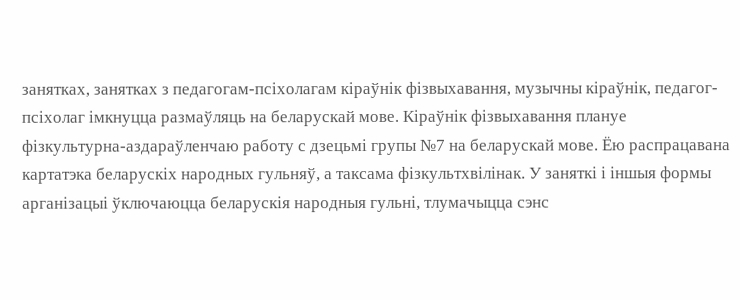занятках, занятках з педагогам-псіхолагам кіраўнік фізвыхавання, музычны кіраўнік, педагог-псіхолаг імкнуцца размаўляць на беларускай мове. Кіраўнік фізвыхавання плануе фізкультурна-аздараўленчаю работу с дзецьмі групы №7 на беларускай мове. Ёю распрацавана картатэка беларускіх народных гульняў, а таксама фізкультхвілінак. У заняткі і іншыя формы арганізацыі ўключаюцца беларускія народныя гульні, тлумачыцца сэнс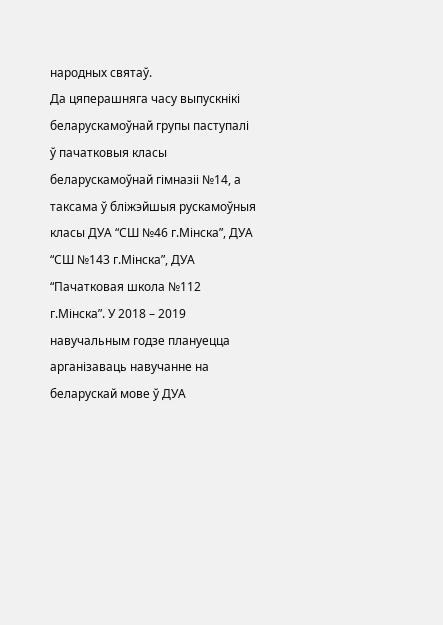народных святаў.
Да цяперашняга часу выпускнікі беларускамоўнай групы паступалі ў пачатковыя класы беларускамоўнай гімназіі №14, а таксама ў бліжэйшыя рускамоўныя класы ДУА “СШ №46 г.Мінска”, ДУА “СШ №143 г.Мінска”, ДУА “Пачатковая школа №112 г.Мінска”. У 2018 – 2019 навучальным годзе плануецца арганізаваць навучанне на беларускай мове ў ДУА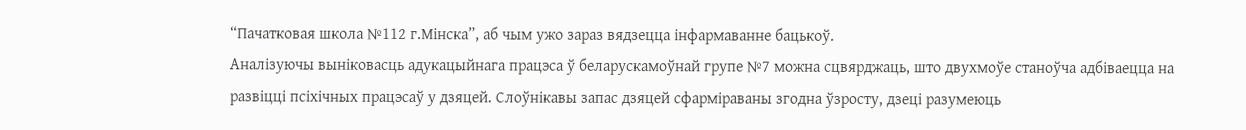“Пачатковая школа №112 г.Мінска”, аб чым ужо зараз вядзецца інфармаванне бацькоў.
Аналізуючы выніковасць адукацыйнага працэса ў беларускамоўнай групе №7 можна сцвярджаць, што двухмоўе станоўча адбіваецца на развіцці псіхічных працэсаў у дзяцей. Слоўнікавы запас дзяцей сфарміраваны згодна ўзросту, дзеці разумеюць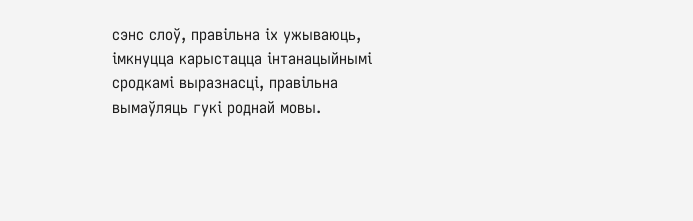сэнс слоў, правільна іх ужываюць, імкнуцца карыстацца інтанацыйнымі сродкамі выразнасці, правільна вымаўляць гукі роднай мовы.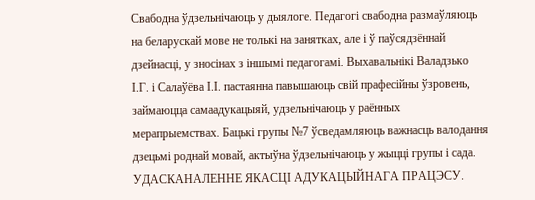Свабодна ўдзельнічаюць у дыялоге. Педагогі свабодна размаўляюць на беларускай мове не толькі на занятках, але і ў паўсядзённай дзейнасці, у зносінах з іншымі педагогамі. Выхавальнікі Валадзько І.Г. і Салаўёва І.І. пастаянна павышаюць свій прафесійны ўзровень, займаюцца самаадукацыяй, удзельнічаюць у раённых мерапрыемствах. Бацькі групы №7 ўсведамляюць важнасць валодання дзецьмі роднай мовай, актыўна ўдзельнічаюць у жыцці групы і сада.
УДАСКАНАЛЕННЕ ЯКАСЦІ АДУКАЦЫЙНАГА ПРАЦЭСУ.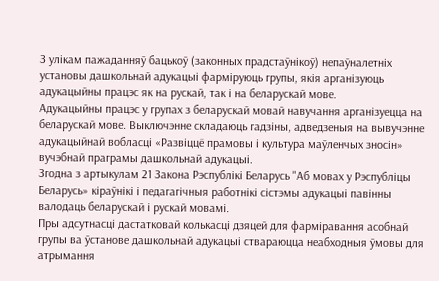З улікам пажаданняў бацькоў (законных прадстаўнікоў) непаўналетніх установы дашкольнай адукацыі фарміруюць групы, якія арганізуюць адукацыйны працэс як на рускай, так і на беларускай мове.
Адукацыйны працэс у групах з беларускай мовай навучання арганізуецца на беларускай мове. Выключэнне складаюць гадзіны, адведзеныя на вывучэнне адукацыйнай вобласці «Развіццё прамовы і культура маўленчых зносін» вучэбнай праграмы дашкольнай адукацыі.
Згодна з артыкулам 21 Закона Рэспублікі Беларусь "Аб мовах у Рэспубліцы Беларусь» кіраўнікі і педагагічныя работнікі сістэмы адукацыі павінны валодаць беларускай і рускай мовамі.
Пры адсутнасці дастатковай колькасці дзяцей для фарміравання асобнай групы ва ўстанове дашкольнай адукацыі ствараюцца неабходныя ўмовы для атрымання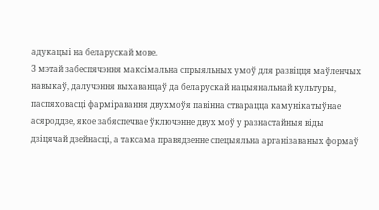адукацыі на беларускай мове.
З мэтай забеспячэння максімальна спрыяльных умоў для развіцця маўленчых навыкаў, далучэння выхаванцаў да беларускай нацыянальнай культуры, паспяховасці фарміравання двухмоўя павінна стварацца камунікатыўнае асяроддзе, якое забяспечвае ўключэнне двух моў у разнастайныя віды дзіцячай дзейнасці, а таксама правядзенне спецыяльна арганізаваных формаў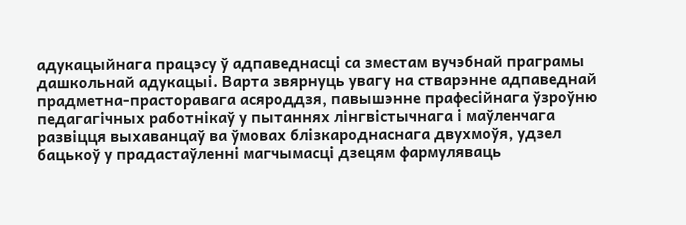адукацыйнага працэсу ў адпаведнасці са зместам вучэбнай праграмы дашкольнай адукацыі. Варта звярнуць увагу на стварэнне адпаведнай прадметна-прасторавага асяроддзя, павышэнне прафесійнага ўзроўню педагагічных работнікаў у пытаннях лінгвістычнага і маўленчага развіцця выхаванцаў ва ўмовах блізкароднаснага двухмоўя, удзел бацькоў у прадастаўленні магчымасці дзецям фармуляваць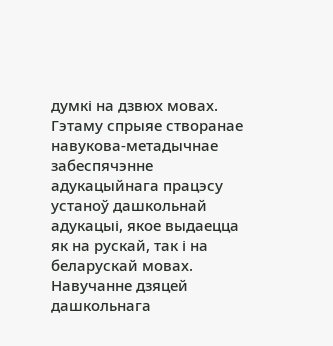думкі на дзвюх мовах. Гэтаму спрыяе створанае навукова-метадычнае забеспячэнне адукацыйнага працэсу устаноў дашкольнай адукацыі, якое выдаецца як на рускай, так і на беларускай мовах.
Навучанне дзяцей дашкольнага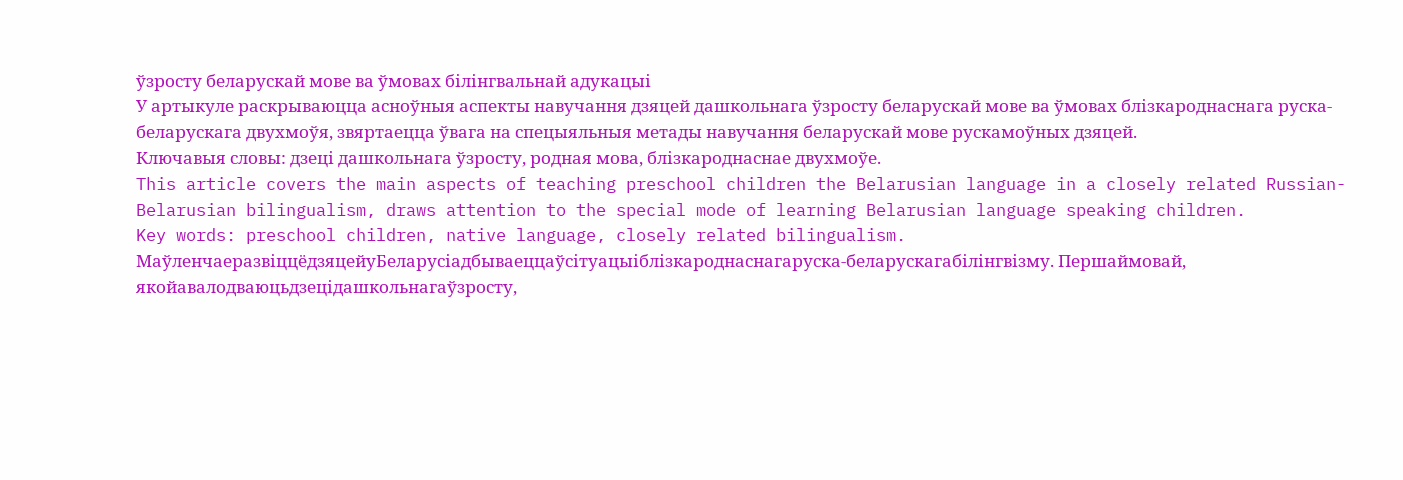ўзросту беларускай мове ва ўмовах білінгвальнай адукацыі
У артыкуле раскрываюцца асноўныя аспекты навучання дзяцей дашкольнага ўзросту беларускай мове ва ўмовах блізкароднаснага руска-беларускага двухмоўя, звяртаецца ўвага на спецыяльныя метады навучання беларускай мове рускамоўных дзяцей.
Ключавыя словы: дзеці дашкольнага ўзросту, родная мова, блізкароднаснае двухмоўе.
This article covers the main aspects of teaching preschool children the Belarusian language in a closely related Russian-Belarusian bilingualism, draws attention to the special mode of learning Belarusian language speaking children.
Key words: preschool children, native language, closely related bilingualism.
МаўленчаеразвіццёдзяцейуБеларусіадбываеццаўсітуацыіблізкароднаснагаруска-беларускагабілінгвізму. Першаймовай, якойавалодваюцьдзецідашкольнагаўзросту,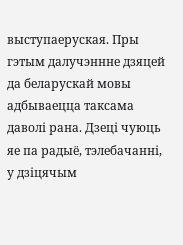выступаеруская. Пры гэтым далучэннне дзяцей да беларускай мовы адбываецца таксама даволі рана. Дзеці чуюць яе па радыё, тэлебачанні, у дзіцячым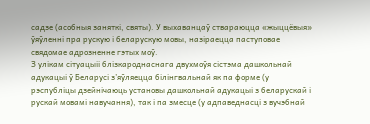садзе (асобныя заняткі, святы). У выхаванцаў ствараюцца «жыццёвыя» ўяўленні пра рускую і беларускую мовы, назіраецца паступовае свядомае адрозненне гэтых моў.
З улікам сітуацыіі блізкароднаснага двухмоўя сістэма дашкольнай адукацыі ў Беларусі з’яўляецца білінгвальнай як па форме (у рэспубліцы дзейнічаюць установы дашкольнай адукацыі з беларускай і рускай мовамі навучання), так і па змесце (у адпаведнасці з вучэбнай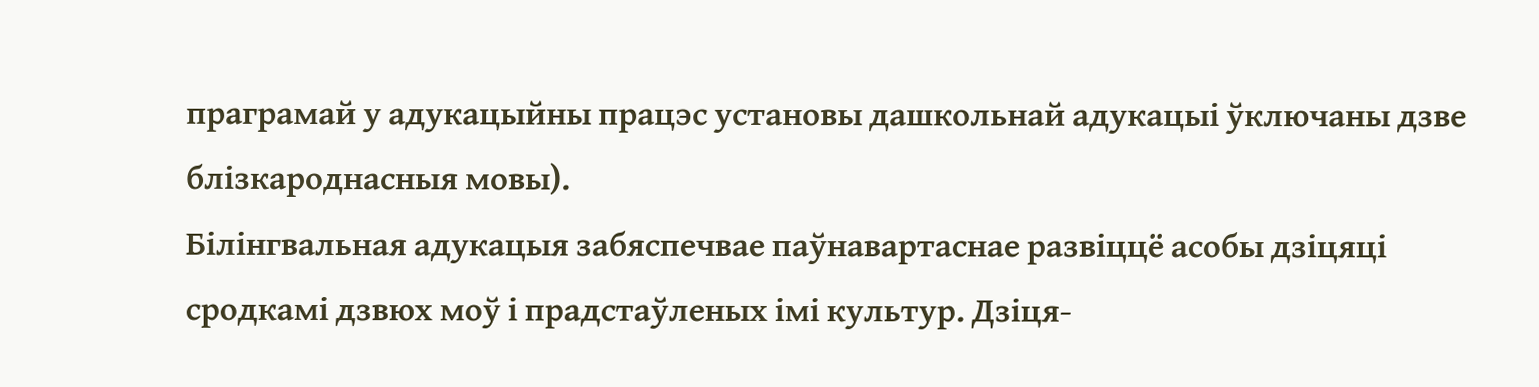праграмай у адукацыйны працэс установы дашкольнай адукацыі ўключаны дзве блізкароднасныя мовы).
Білінгвальная адукацыя забяспечвае паўнавартаснае развіццё асобы дзіцяці сродкамі дзвюх моў і прадстаўленых імі культур. Дзіця-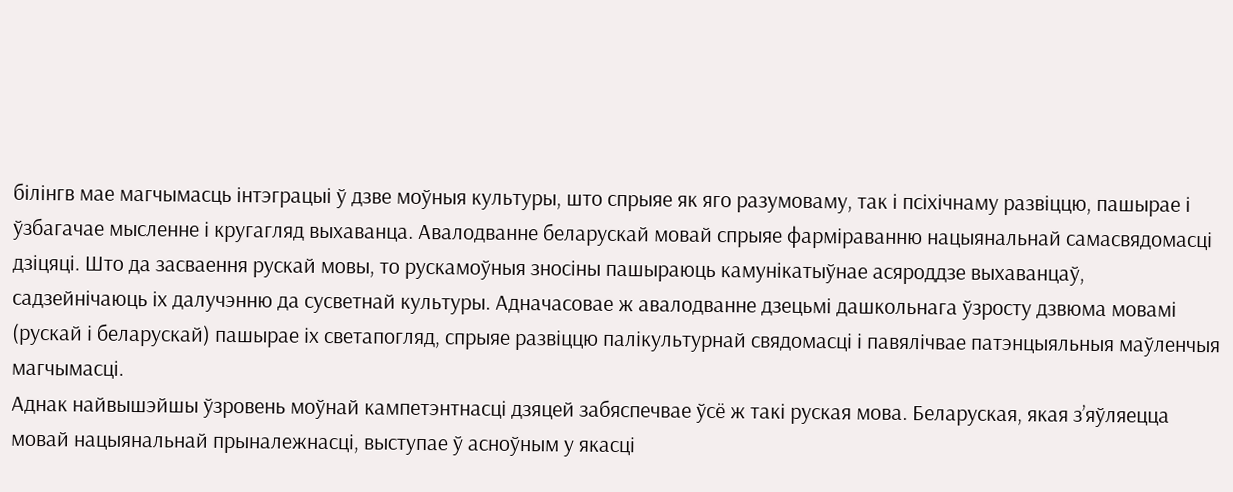білінгв мае магчымасць інтэграцыі ў дзве моўныя культуры, што спрыяе як яго разумоваму, так і псіхічнаму развіццю, пашырае і ўзбагачае мысленне і кругагляд выхаванца. Авалодванне беларускай мовай спрыяе фарміраванню нацыянальнай самасвядомасці дзіцяці. Што да засваення рускай мовы, то рускамоўныя зносіны пашыраюць камунікатыўнае асяроддзе выхаванцаў, садзейнічаюць іх далучэнню да сусветнай культуры. Адначасовае ж авалодванне дзецьмі дашкольнага ўзросту дзвюма мовамі (рускай і беларускай) пашырае іх светапогляд, спрыяе развіццю палікультурнай свядомасці і павялічвае патэнцыяльныя маўленчыя магчымасці.
Аднак найвышэйшы ўзровень моўнай кампетэнтнасці дзяцей забяспечвае ўсё ж такі руская мова. Беларуская, якая з’яўляецца мовай нацыянальнай прыналежнасці, выступае ў асноўным у якасці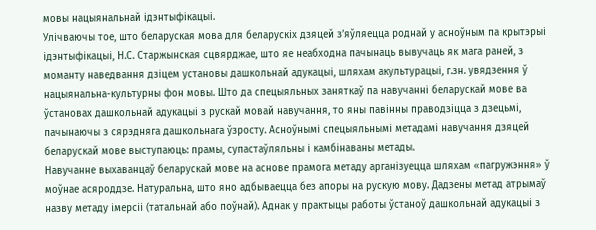мовы нацыянальнай ідэнтыфікацыі.
Улічваючы тое, што беларуская мова для беларускіх дзяцей з’яўляецца роднай у асноўным па крытэрыі ідэнтыфікацыі, Н.С. Старжынская сцвярджае, што яе неабходна пачынаць вывучаць як мага раней, з моманту наведвання дзіцем установы дашкольнай адукацыі, шляхам акультурацыі, г.зн. увядзення ў нацыянальна-культурны фон мовы. Што да спецыяльных заняткаў па навучанні беларускай мове ва ўстановах дашкольнай адукацыі з рускай мовай навучання, то яны павінны праводзіцца з дзецьмі, пачынаючы з сярэдняга дашкольнага ўзросту. Асноўнымі спецыяльнымі метадамі навучання дзяцей беларускай мове выступаюць: прамы, супастаўляльны і камбінаваны метады.
Навучанне выхаванцаў беларускай мове на аснове прамога метаду арганізуецца шляхам «пагружэння» ў моўнае асяроддзе. Натуральна, што яно адбываецца без апоры на рускую мову. Дадзены метад атрымаў назву метаду імерсіі (татальнай або поўнай). Аднак у практыцы работы ўстаноў дашкольнай адукацыі з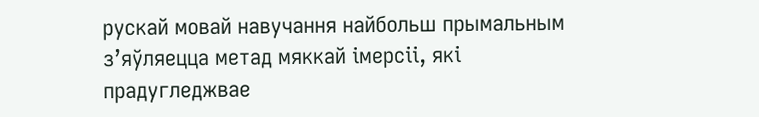рускай мовай навучання найбольш прымальным з’яўляецца метад мяккай імерсіі, які прадугледжвае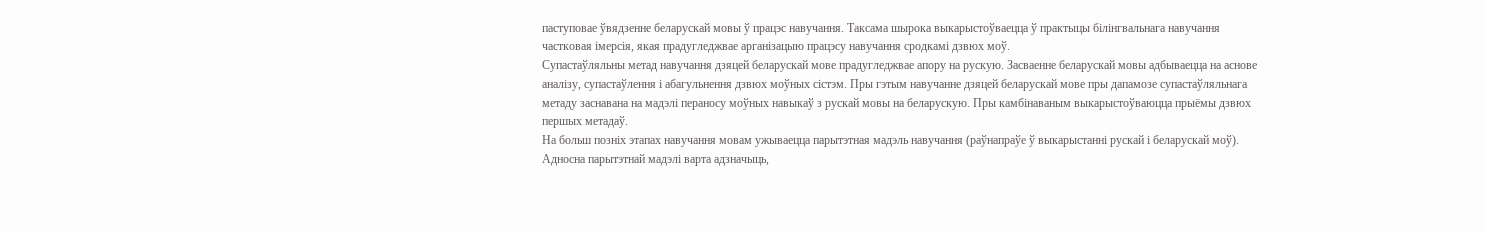паступовае ўвядзенне беларускай мовы ў працэс навучання. Таксама шырока выкарыстоўваецца ў практыцы білінгвальнага навучання частковая імерсія, якая прадугледжвае арганізацыю працэсу навучання сродкамі дзвюх моў.
Супастаўляльны метад навучання дзяцей беларускай мове прадугледжвае апору на рускую. Засваенне беларускай мовы адбываецца на аснове аналізу, супастаўлення і абагульнення дзвюх моўных сістэм. Пры гэтым навучанне дзяцей беларускай мове пры дапамозе супастаўляльнага метаду заснавана на мадэлі пераносу моўных навыкаў з рускай мовы на беларускую. Пры камбінаваным выкарыстоўваюцца прыёмы дзвюх першых метадаў.
На больш позніх этапах навучання мовам ужываецца парытэтная мадэль навучання (раўнапраўе ў выкарыстанні рускай і беларускай моў). Адносна парытэтнай мадэлі варта адзначыць,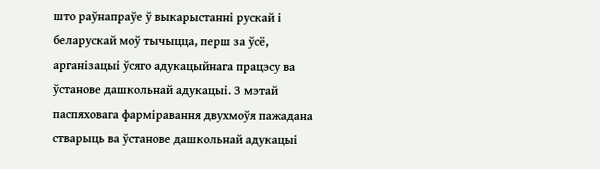што раўнапраўе ў выкарыстанні рускай і беларускай моў тычыцца, перш за ўсё, арганізацыі ўсяго адукацыйнага працэсу ва ўстанове дашкольнай адукацыі. З мэтай паспяховага фарміравання двухмоўя пажадана стварыць ва ўстанове дашкольнай адукацыі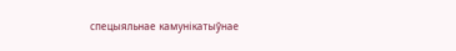спецыяльнае камунікатыўнае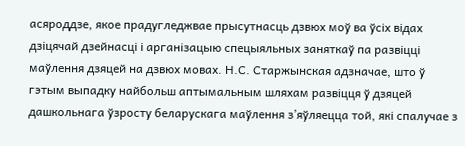асяроддзе, якое прадугледжвае прысутнасць дзвюх моў ва ўсіх відах дзіцячай дзейнасці і арганізацыю спецыяльных заняткаў па развіцці маўлення дзяцей на дзвюх мовах. Н.С. Старжынская адзначае, што ў гэтым выпадку найбольш аптымальным шляхам развіцця ў дзяцей дашкольнага ўзросту беларускага маўлення з’яўляецца той, які спалучае з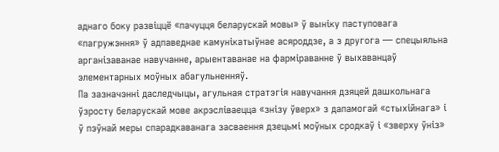аднаго боку развіццё «пачуцця беларускай мовы» ў выніку паступовага «пагружэння» ў адпаведнае камунікатыўнае асяроддзе, а з другога — спецыяльна арганізаванае навучанне, арыентаванае на фарміраванне ў выхаванцаў элементарных моўных абагульненняў.
Па зазначэнні даследчыцы, агульная стратэгія навучання дзяцей дашкольнага ўзросту беларускай мове акрэсліваецца «знізу ўверх» з дапамогай «стыхійнага» і ў пэўнай меры спарадкаванага засваення дзецьмі моўных сродкаў і «зверху ўніз»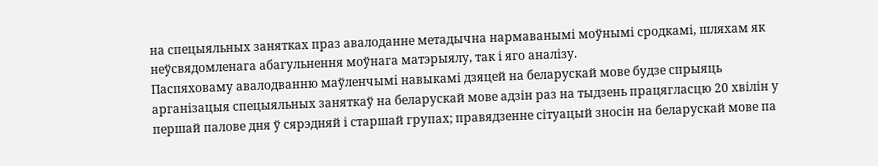на спецыяльных занятках праз авалоданне метадычна нармаванымі моўнымі сродкамі, шляхам як неўсвядомленага абагульнення моўнага матэрыялу, так і яго аналізу.
Паспяховаму авалодванню маўленчымі навыкамі дзяцей на беларускай мове будзе спрыяць арганізацыя спецыяльных заняткаў на беларускай мове адзін раз на тыдзень працягласцю 20 хвілін у першай палове дня ў сярэдняй і старшай групах; правядзенне сітуацый зносін на беларускай мове па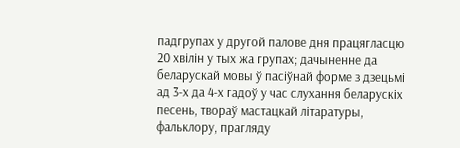падгрупах у другой палове дня працягласцю 20 хвілін у тых жа групах; дачыненне да беларускай мовы ў пасіўнай форме з дзецьмі ад 3-х да 4-х гадоў у час слухання беларускіх песень, твораў мастацкай літаратуры, фальклору, прагляду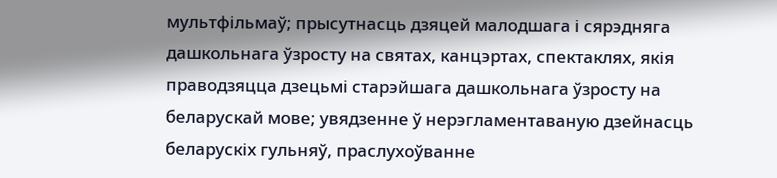мультфільмаў; прысутнасць дзяцей малодшага і сярэдняга дашкольнага ўзросту на святах, канцэртах, спектаклях, якія праводзяцца дзецьмі старэйшага дашкольнага ўзросту на беларускай мове; увядзенне ў нерэгламентаваную дзейнасць беларускіх гульняў, праслухоўванне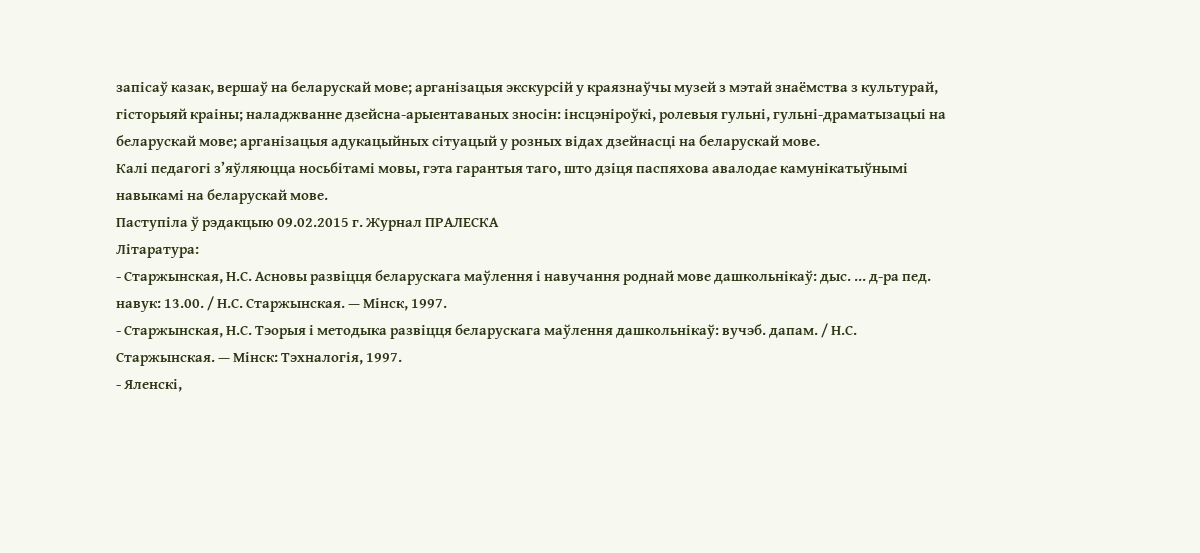запісаў казак, вершаў на беларускай мове; арганізацыя экскурсій у краязнаўчы музей з мэтай знаёмства з культурай, гісторыяй краіны; наладжванне дзейсна-арыентаваных зносін: інсцэніроўкі, ролевыя гульні, гульні-драматызацыі на беларускай мове; арганізацыя адукацыйных сітуацый у розных відах дзейнасці на беларускай мове.
Калі педагогі з’яўляюцца носьбітамі мовы, гэта гарантыя таго, што дзіця паспяхова авалодае камунікатыўнымі навыкамі на беларускай мове.
Паступіла ў рэдакцыю 09.02.2015 г. Журнал ПРАЛЕСКА
Літаратура:
- Старжынская, Н.С. Асновы развіцця беларускага маўлення і навучання роднай мове дашкольнікаў: дыс. ... д-ра пед. навук: 13.00. / Н.С. Старжынская. — Мінск, 1997.
- Старжынская, Н.С. Тэорыя і методыка развіцця беларускага маўлення дашкольнікаў: вучэб. дапам. / Н.С. Старжынская. — Мінск: Тэхналогія, 1997.
- Яленскі,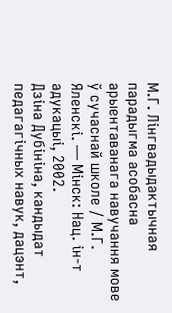М.Г. Лінгвадыдактычная парадыгма асобасна арыентаванага навучання мове ў сучаснай школе / М.Г. Яленскі. — Мінск: Нац. ін-т адукацыі, 2002.
Дзіна Дубініна, кандыдат педагагічных навук, дацэнт,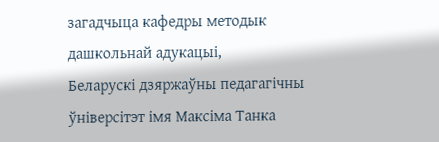загадчыца кафедры методык дашкольнай адукацыі,
Беларускі дзяржаўны педагагічны ўніверсітэт імя Максіма Танка